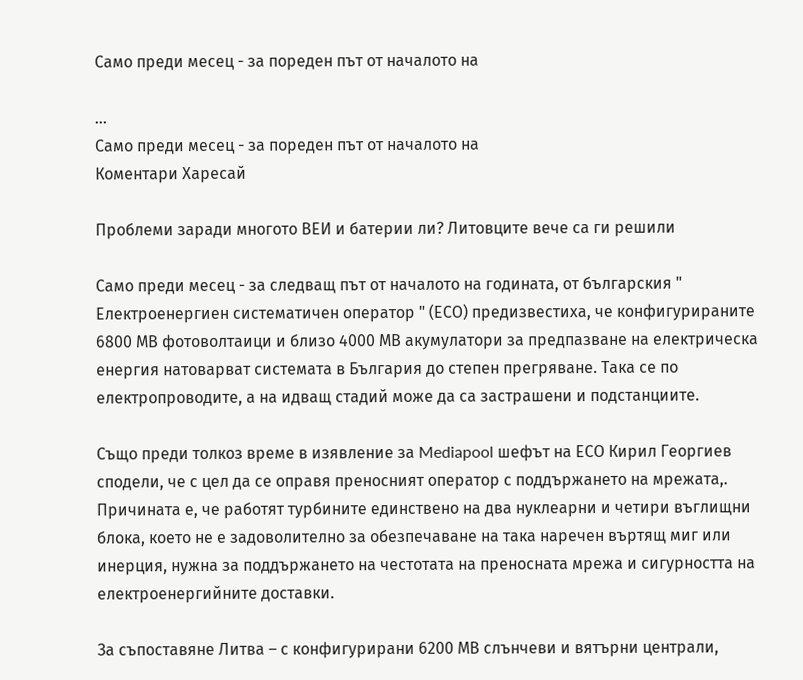Само преди месец - за пореден път от началото на

...
Само преди месец - за пореден път от началото на
Коментари Харесай

Проблеми заради многото ВЕИ и батерии ли? Литовците вече са ги решили

Само преди месец - за следващ път от началото на годината, от българския " Електроенергиен систематичен оператор " (ЕСО) предизвестиха, че конфигурираните 6800 МВ фотоволтаици и близо 4000 МВ акумулатори за предпазване на електрическа енергия натоварват системата в България до степен прегряване. Така се по електропроводите, а на идващ стадий може да са застрашени и подстанциите.

Също преди толкоз време в изявление за Mediapool шефът на ЕСО Кирил Георгиев сподели, че с цел да се оправя преносният оператор с поддържането на мрежата,. Причината е, че работят турбините единствено на два нуклеарни и четири въглищни блока, което не е задоволително за обезпечаване на така наречен въртящ миг или инерция, нужна за поддържането на честотата на преносната мрежа и сигурността на електроенергийните доставки.

За съпоставяне Литва – с конфигурирани 6200 МВ слънчеви и вятърни централи,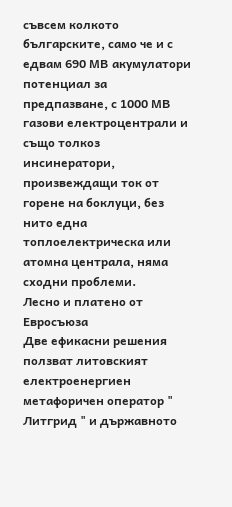съвсем колкото българските, само че и с едвам 690 МВ акумулатори потенциал за предпазване, с 1000 МВ газови електроцентрали и също толкоз инсинератори, произвеждащи ток от горене на боклуци, без нито една топлоелектрическа или атомна централа, няма сходни проблеми.
Лесно и платено от Евросъюза
Две ефикасни решения ползват литовският електроенергиен метафоричен оператор " Литгрид " и държавното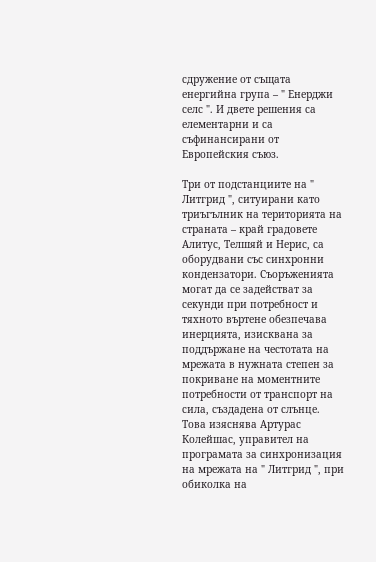сдружение от същата енергийна група – " Енерджи селс ". И двете решения са елементарни и са съфинансирани от Европейския съюз.

Три от подстанциите на " Литгрид ", ситуирани като триъгълник на територията на страната – край градовете Алитус, Телшяй и Нерис, са оборудвани със синхронни кондензатори. Съоръженията могат да се задействат за секунди при потребност и тяхното въртене обезпечава инерцията, изисквана за поддържане на честотата на мрежата в нужната степен за покриване на моментните потребности от транспорт на сила, създадена от слънце. Това изяснява Артурас Колейшас, управител на програмата за синхронизация на мрежата на " Литгрид ", при обиколка на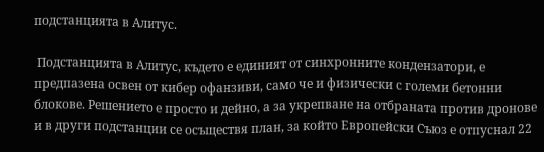подстанцията в Алитус.

 Подстанцията в Алитус, където е единият от синхронните кондензатори, е предпазена освен от кибер офанзиви, само че и физически с големи бетонни блокове. Решението е просто и дейно, а за укрепване на отбраната против дронове и в други подстанции се осъществя план, за който Европейски Съюз е отпуснал 22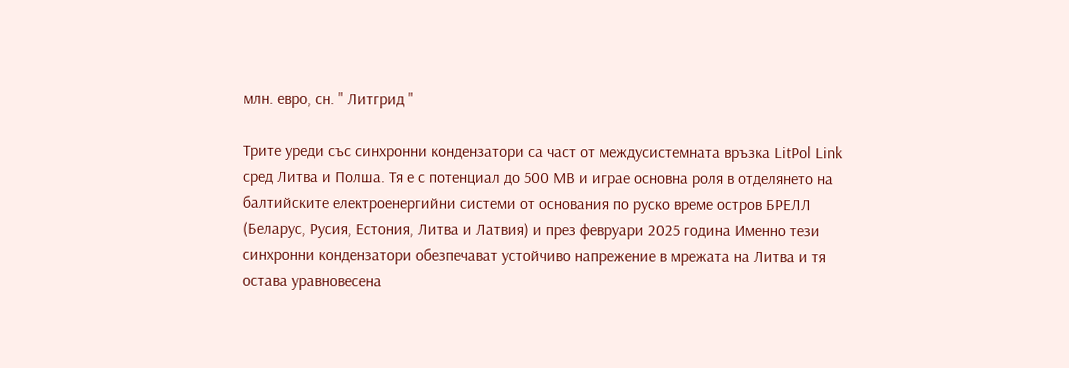млн. евро, сн. " Литгрид "

Трите уреди със синхронни кондензатори са част от междусистемната връзка LitPol Link сред Литва и Полша. Тя е с потенциал до 500 МВ и играе основна роля в отделянето на балтийските електроенергийни системи от основания по руско време остров БРЕЛЛ (Беларус, Русия, Естония, Литва и Латвия) и през февруари 2025 година Именно тези синхронни кондензатори обезпечават устойчиво напрежение в мрежата на Литва и тя остава уравновесена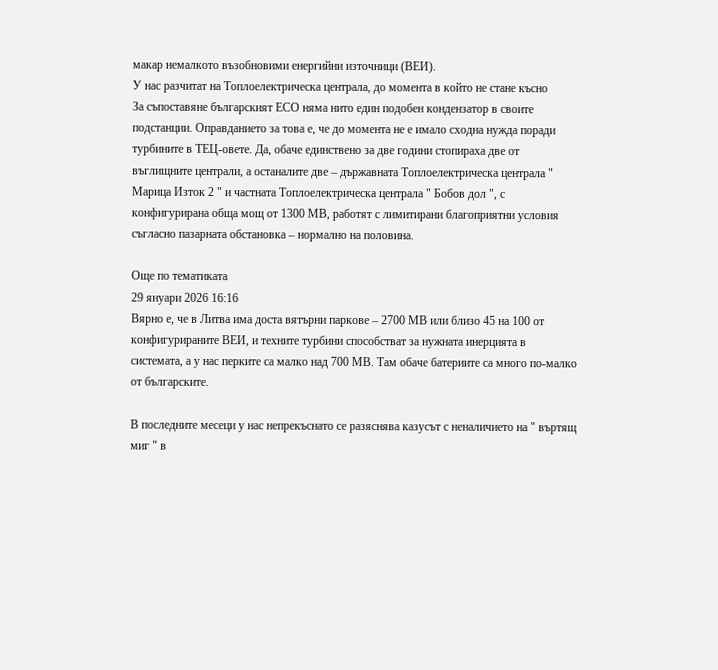макар немалкото възобновими енергийни източници (ВЕИ).
У нас разчитат на Топлоелектрическа централа, до момента в който не стане късно
За съпоставяне българският ЕСО няма нито един подобен кондензатор в своите подстанции. Оправданието за това е, че до момента не е имало сходна нужда поради турбините в ТЕЦ-овете. Да, обаче единствено за две години стопираха две от въглищните централи, а останалите две – държавната Топлоелектрическа централа " Марица Изток 2 " и частната Топлоелектрическа централа " Бобов дол ", с конфигурирана обща мощ от 1300 МВ, работят с лимитирани благоприятни условия съгласно пазарната обстановка – нормално на половина.

Още по тематиката
29 януари 2026 16:16
Вярно е, че в Литва има доста вятърни паркове – 2700 МВ или близо 45 на 100 от конфигурираните ВЕИ, и техните турбини способстват за нужната инерцията в системата, а у нас перките са малко над 700 МВ. Там обаче батериите са много по-малко от българските.

В последните месеци у нас непрекъснато се разяснява казусът с неналичието на " въртящ миг " в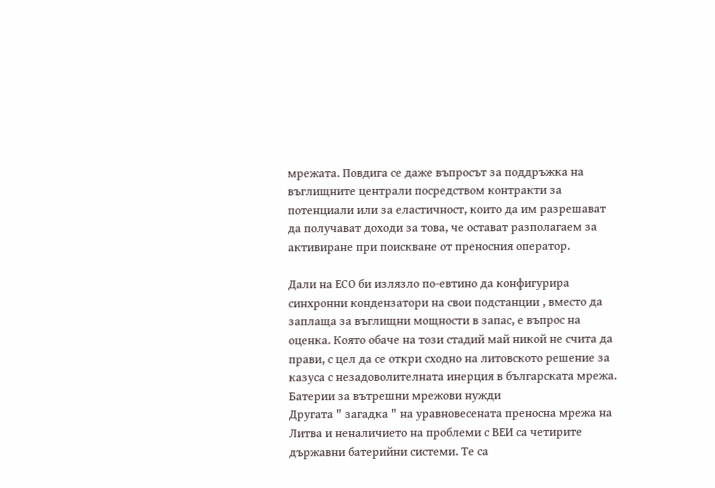мрежата. Повдига се даже въпросът за поддръжка на въглищните централи посредством контракти за потенциали или за еластичност, които да им разрешават да получават доходи за това, че остават разполагаем за активиране при поискване от преносния оператор.

Дали на ЕСО би излязло по-евтино да конфигурира синхронни кондензатори на свои подстанции , вместо да заплаща за въглищни мощности в запас, е въпрос на оценка. Която обаче на този стадий май никой не счита да прави, с цел да се откри сходно на литовското решение за казуса с незадоволителната инерция в българската мрежа.
Батерии за вътрешни мрежови нужди
Другата " загадка " на уравновесената преносна мрежа на Литва и неналичието на проблеми с ВЕИ са четирите държавни батерийни системи. Те са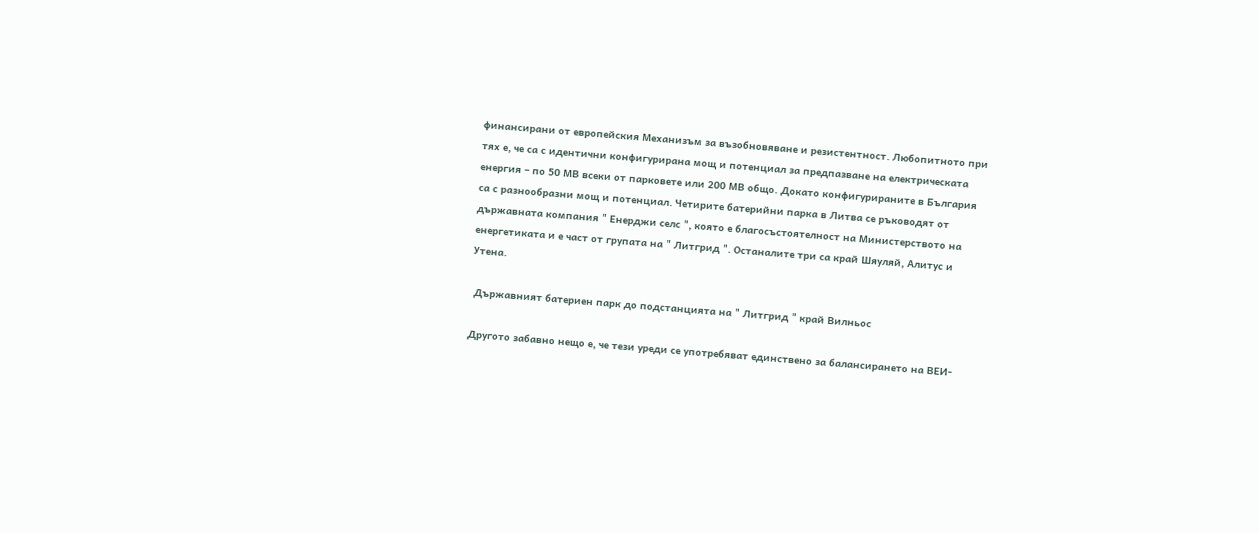финансирани от европейския Механизъм за възобновяване и резистентност. Любопитното при тях е, че са с идентични конфигурирана мощ и потенциал за предпазване на електрическата енергия – по 50 МВ всеки от парковете или 200 MВ общо. Докато конфигурираните в България са с разнообразни мощ и потенциал. Четирите батерийни парка в Литва се ръководят от държавната компания " Енерджи селс ", която е благосъстоятелност на Министерството на енергетиката и е част от групата на " Литгрид ". Останалите три са край Шяуляй, Алитус и Утена.

 Държавният батериен парк до подстанцията на " Литгрид " край Вилньос

Другото забавно нещо е, че тези уреди се употребяват единствено за балансирането на ВЕИ-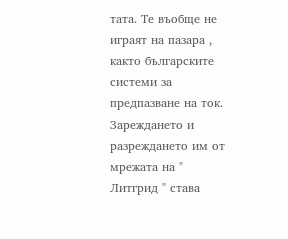тата. Те въобще не играят на пазара , както българските системи за предпазване на ток. Зареждането и разреждането им от мрежата на " Литгрид " става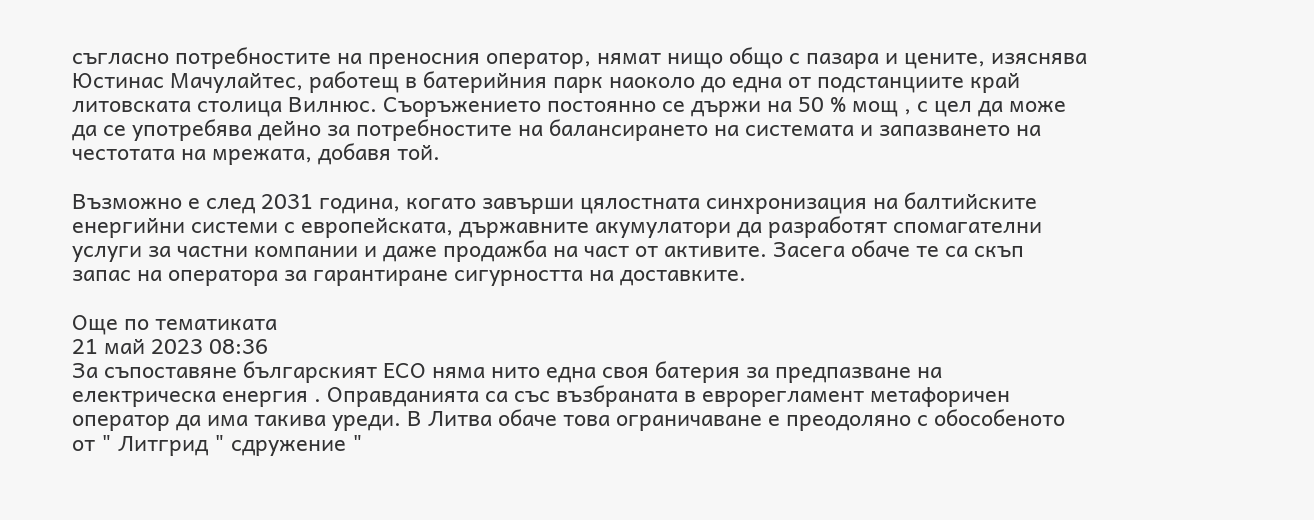съгласно потребностите на преносния оператор, нямат нищо общо с пазара и цените, изяснява Юстинас Мачулайтес, работещ в батерийния парк наоколо до една от подстанциите край литовската столица Вилнюс. Съоръжението постоянно се държи на 50 % мощ , с цел да може да се употребява дейно за потребностите на балансирането на системата и запазването на честотата на мрежата, добавя той.

Възможно е след 2031 година, когато завърши цялостната синхронизация на балтийските енергийни системи с европейската, държавните акумулатори да разработят спомагателни услуги за частни компании и даже продажба на част от активите. Засега обаче те са скъп запас на оператора за гарантиране сигурността на доставките.

Още по тематиката
21 май 2023 08:36
За съпоставяне българският ЕСО няма нито една своя батерия за предпазване на електрическа енергия . Оправданията са със възбраната в еврорегламент метафоричен оператор да има такива уреди. В Литва обаче това ограничаване е преодоляно с обособеното от " Литгрид " сдружение "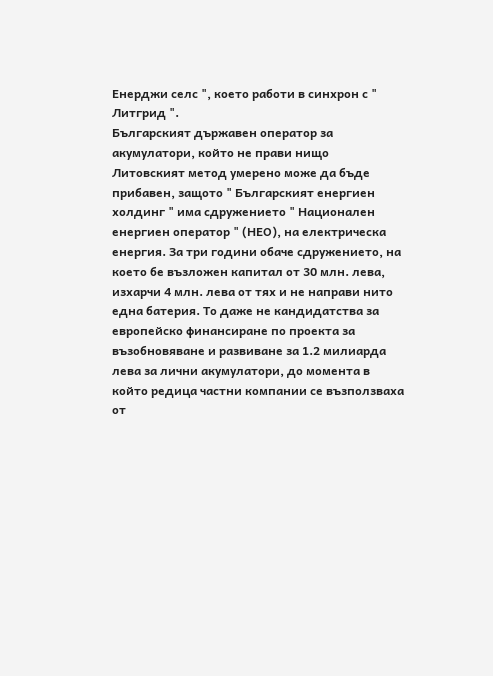Енерджи селс ", което работи в синхрон с " Литгрид ".
Българският държавен оператор за акумулатори, който не прави нищо
Литовският метод умерено може да бъде прибавен, защото " Българският енергиен холдинг " има сдружението " Национален енергиен оператор " (НЕО), на електрическа енергия. За три години обаче сдружението, на което бе възложен капитал от 30 млн. лева, изхарчи 4 млн. лева от тях и не направи нито една батерия. То даже не кандидатства за европейско финансиране по проекта за възобновяване и развиване за 1.2 милиарда лева за лични акумулатори, до момента в който редица частни компании се възползваха от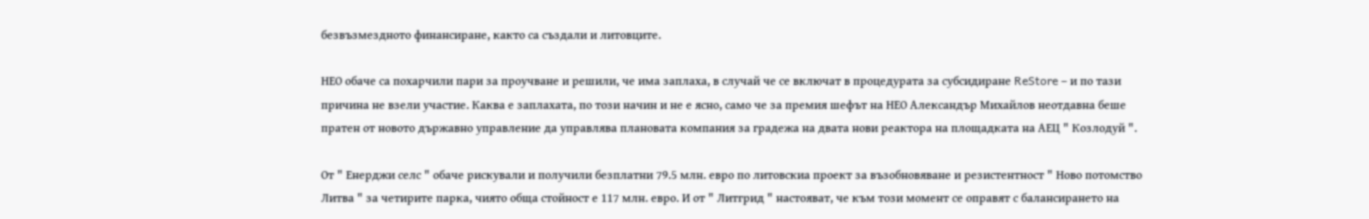безвъзмездното финансиране, както са създали и литовците.

НЕО обаче са похарчили пари за проучване и решили, че има заплаха, в случай че се включат в процедурата за субсидиране ReStore – и по тази причина не взели участие. Каква е заплахата, по този начин и не е ясно, само че за премия шефът на НЕО Александър Михайлов неотдавна беше пратен от новото държавно управление да управлява плановата компания за градежа на двата нови реактора на площадката на АЕЦ " Козлодуй ".

От " Енерджи селс " обаче рискували и получили безплатни 79.5 млн. евро по литовскиа проект за възобновяване и резистентност " Ново потомство Литва " за четирите парка, чиято обща стойност е 117 млн. евро. И от " Литгрид " настояват, че към този момент се оправят с балансирането на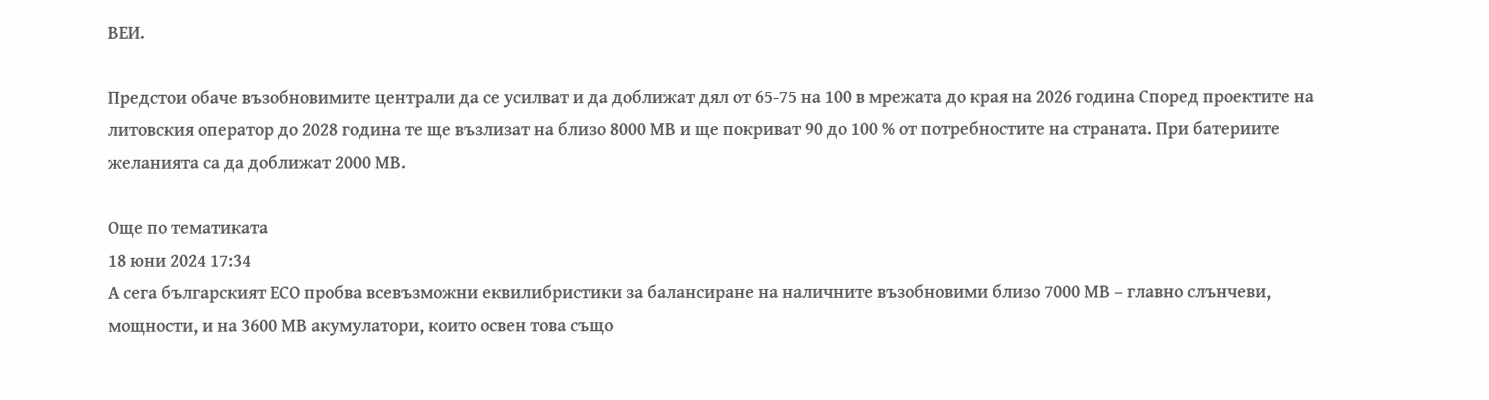ВЕИ.

Предстои обаче възобновимите централи да се усилват и да доближат дял от 65-75 на 100 в мрежата до края на 2026 година Според проектите на литовския оператор до 2028 година те ще възлизат на близо 8000 МВ и ще покриват 90 до 100 % от потребностите на страната. При батериите желанията са да доближат 2000 МВ.

Още по тематиката
18 юни 2024 17:34
А сега българският ЕСО пробва всевъзможни еквилибристики за балансиране на наличните възобновими близо 7000 МВ – главно слънчеви, мощности, и на 3600 МВ акумулатори, които освен това също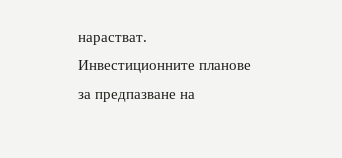нарастват. Инвестиционните планове за предпазване на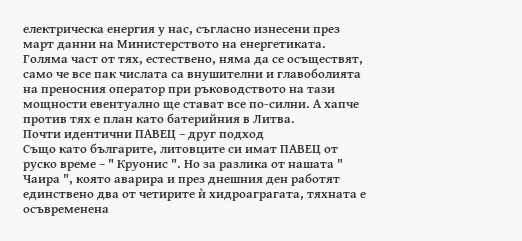електрическа енергия у нас, съгласно изнесени през март данни на Министерството на енергетиката. Голяма част от тях, естествено, няма да се осъществят, само че все пак числата са внушителни и главоболията на преносния оператор при ръководството на тази мощности евентуално ще стават все по-силни. А хапче против тях е план като батерийния в Литва.
Почти идентични ПАВЕЦ – друг подход
Също като българите, литовците си имат ПАВЕЦ от руско време – " Круонис ". Но за разлика от нашата " Чаира ", която аварира и през днешния ден работят единствено два от четирите ѝ хидроаграгата, тяхната е осъвременена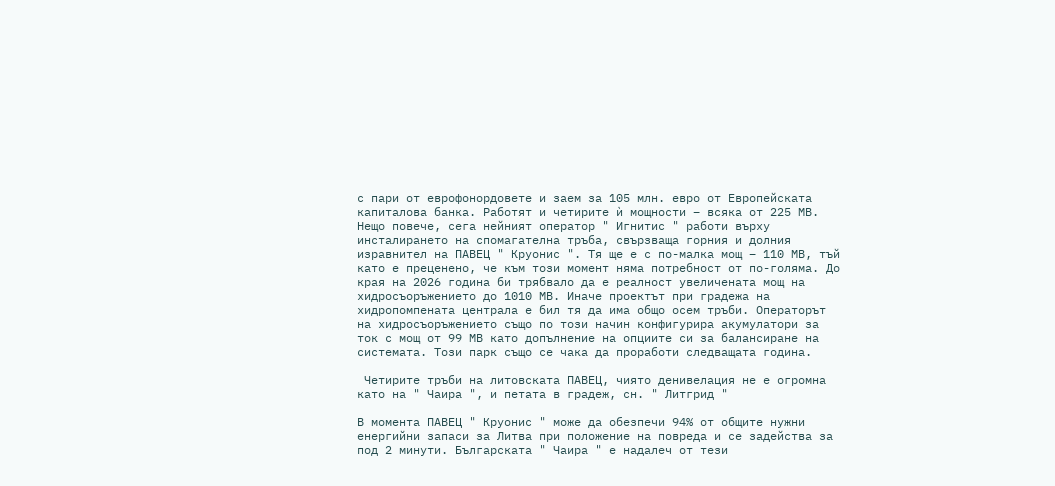с пари от еврофонордовете и заем за 105 млн. евро от Европейската капиталова банка. Работят и четирите ѝ мощности – всяка от 225 МВ. Нещо повече, сега нейният оператор " Игнитис " работи върху инсталирането на спомагателна тръба, свързваща горния и долния изравнител на ПАВЕЦ " Круонис ". Тя ще е с по-малка мощ – 110 МВ, тъй като е преценено, че към този момент няма потребност от по-голяма. До края на 2026 година би трябвало да е реалност увеличената мощ на хидросъоръжението до 1010 МВ. Иначе проектът при градежа на хидропомпената централа е бил тя да има общо осем тръби. Операторът на хидросъоръжението също по този начин конфигурира акумулатори за ток с мощ от 99 МВ като допълнение на опциите си за балансиране на системата. Този парк също се чака да проработи следващата година.

 Четирите тръби на литовската ПАВЕЦ, чиято денивелация не е огромна като на " Чаира ", и петата в градеж, сн. " Литгрид "

В момента ПАВЕЦ " Круонис " може да обезпечи 94% от общите нужни енергийни запаси за Литва при положение на повреда и се задейства за под 2 минути. Българската " Чаира " е надалеч от тези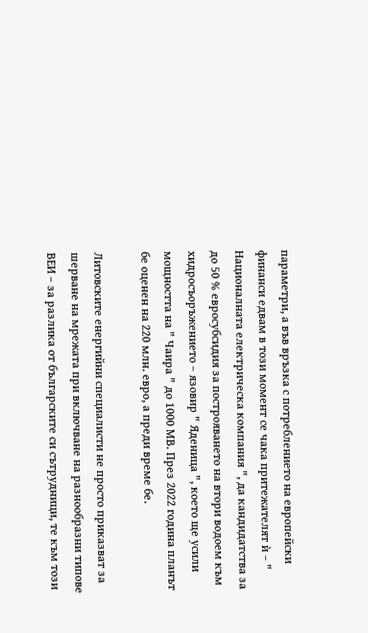параметри, а във връзка с потреблението на европейски финанси едвам в този момент се чака притежателят ѝ – " Националната електрическа компания ", да кандидатства за до 50 % евросубсидия за построяването на втори водоем към хидросъоръжението – язовир " Яденица ", което ще усили мощността на " Чаира " до 1000 МВ. През 2022 година планът бе оценен на 220 млн. евро, а преди време бе.

Литовските енергийни специалисти не просто приказват за шерване на мрежата при включване на разнообразни типове ВЕИ – за разлика от българските си сътрудници, те към този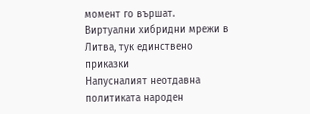момент го вършат.
Виртуални хибридни мрежи в Литва, тук единствено приказки
Напусналият неотдавна политиката народен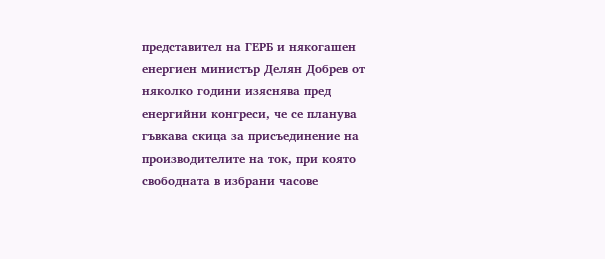представител на ГЕРБ и някогашен енергиен министър Делян Добрев от няколко години изяснява пред енергийни конгреси, че се планува гъвкава скица за присъединение на производителите на ток, при която свободната в избрани часове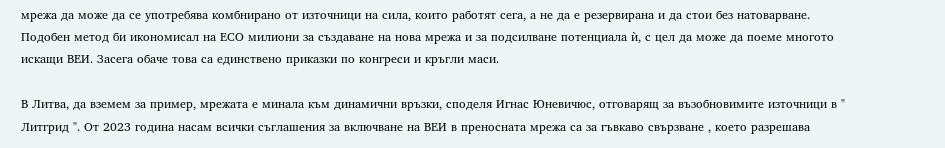мрежа да може да се употребява комбнирано от източници на сила, които работят сега, а не да е резервирана и да стои без натоварване. Подобен метод би икономисал на ЕСО милиони за създаване на нова мрежа и за подсилване потенциала ѝ, с цел да може да поеме многото искащи ВЕИ. Засега обаче това са единствено приказки по конгреси и кръгли маси.

В Литва, да вземем за пример, мрежата е минала към динамични връзки, споделя Игнас Юневичюс, отговарящ за възобновимите източници в " Литгрид ". От 2023 година насам всички съглашения за включване на ВЕИ в преносната мрежа са за гъвкаво свързване , което разрешава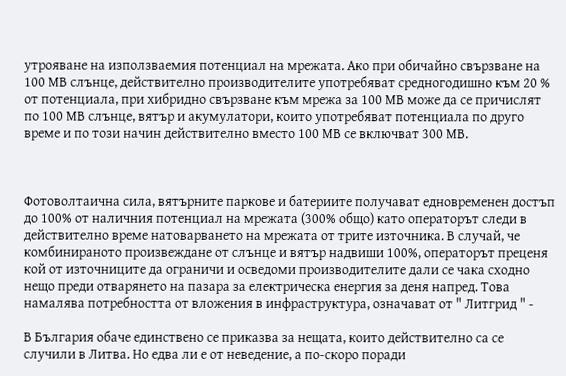утрояване на използваемия потенциал на мрежата. Ако при обичайно свързване на 100 МВ слънце, действително производителите употребяват средногодишно към 20 % от потенциала, при хибридно свързване към мрежа за 100 МВ може да се причислят по 100 МВ слънце, вятър и акумулатори, които употребяват потенциала по друго време и по този начин действително вместо 100 МВ се включват 300 МВ.



Фотоволтаична сила, вятърните паркове и батериите получават едновременен достъп до 100% от наличния потенциал на мрежата (300% общо) като операторът следи в действително време натоварването на мрежата от трите източника. В случай, че комбинираното произвеждане от слънце и вятър надвиши 100%, операторът преценя кой от източниците да ограничи и осведоми производителите дали се чака сходно нещо преди отварянето на пазара за електрическа енергия за деня напред. Това намалява потребността от вложения в инфраструктура, означават от " Литгрид " -

В България обаче единствено се приказва за нещата, които действително са се случили в Литва. Но едва ли е от неведение, а по-скоро поради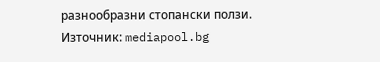разнообразни стопански ползи.
Източник: mediapool.bg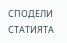СПОДЕЛИ СТАТИЯТА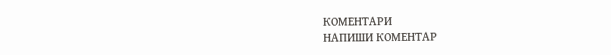КОМЕНТАРИ
НАПИШИ КОМЕНТАР